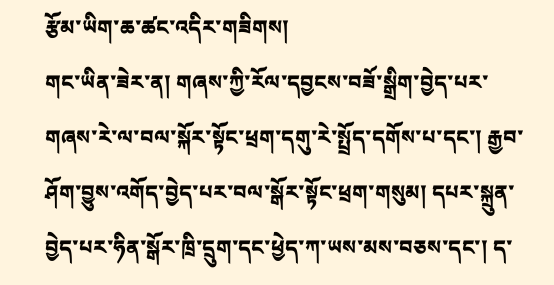རྩོམ་ཡིག་ཆ་ཚང་འདིར་གཟིགས།
གང་ཡིན་ཟེར་ན། གཞས་ཀྱི་རོལ་དབྱངས་བཟོ་སྒྲིག་བྱེད་པར་གཞས་རེ་ལ་བལ་སྐོར་སྟོང་ཕྲག་དགུ་རེ་སྤྲོད་དགོས་པ་དང་། རྒྱབ་ཤོག་བྱུས་འགོད་བྱེད་པར་བལ་སྒོར་སྟོང་ཕྲག་གསུམ། དཔར་སྐྲུན་བྱེད་པར་ཧིན་སྒོར་ཁྲི་དྲུག་དང་ཕྱེད་ཀ་ཡས་མས་བཅས་དང་། ད་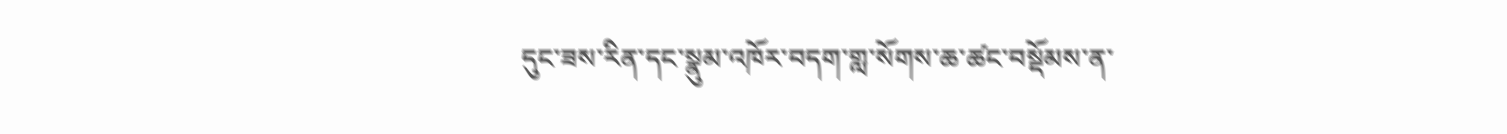དུང་ཟས་རིན་དང་སྣུམ་འཁོར་བདག་གླ་སོགས་ཆ་ཚང་བསྡོམས་ན་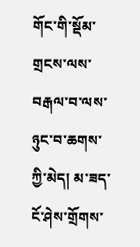གོང་གི་སྡོམ་གྲངས་ལས་བརྒལ་བ་ལས་ཉུང་བ་ཆགས་ཀྱི་མེད། མ་ཟད་ངོ་ཤེས་གྲོགས་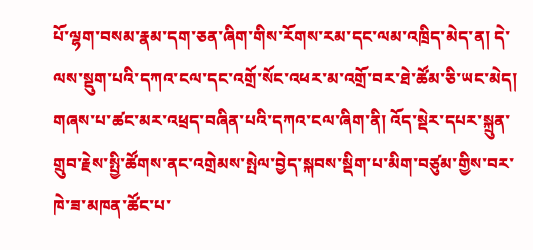པོ་ལྷག་བསམ་རྣམ་དག་ཅན་ཞིག་གིས་རོགས་རམ་དང་ལམ་འཁྲིད་མེད་ན། དེ་ལས་སྡུག་པའི་དཀའ་ངལ་དང་འགྲོ་སོང་འཕར་མ་འགྲོ་བར་ཐེ་ཚོམ་ཅི་ཡང་མེད།
གཞས་པ་ཚང་མར་འཕྲད་བཞིན་པའི་དཀའ་ངལ་ཞིག་ནི། འོད་སྡེར་དཔར་སྐྲུན་གྲུབ་རྗེས་སྤྱི་ཚོགས་ནང་འགྲེམས་སྤེལ་བྱེད་སྐབས་སྡིག་པ་མིག་བཙུམ་གྱིས་བར་ཁེ་ཟ་མཁན་ཚོང་པ་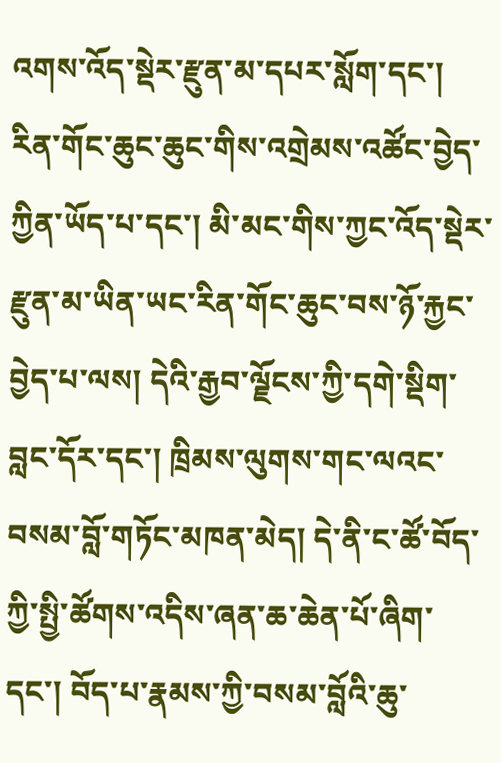འགས་འོད་སྡེར་རྫུན་མ་དཔར་སློག་དང་། རིན་གོང་ཆུང་ཆུང་གིས་འགྲེམས་འཚོང་བྱེད་ཀྱིན་ཡོད་པ་དང་། མི་མང་གིས་ཀྱང་འོད་སྡེར་རྫུན་མ་ཡིན་ཡང་རིན་གོང་ཆུང་བས་ཉོ་རྐྱང་བྱེད་པ་ལས། དེའི་རྒྱབ་ལྗོངས་ཀྱི་དགེ་སྡིག་བླང་དོར་དང་། ཁྲིམས་ལུགས་གང་ལའང་བསམ་བློ་གཏོང་མཁན་མེད། དེ་ནི་ང་ཚོ་བོད་ཀྱི་སྤྱི་ཚོགས་འདིས་ཞན་ཆ་ཆེན་པོ་ཞིག་དང་། བོད་པ་རྣམས་ཀྱི་བསམ་བློའི་ཆུ་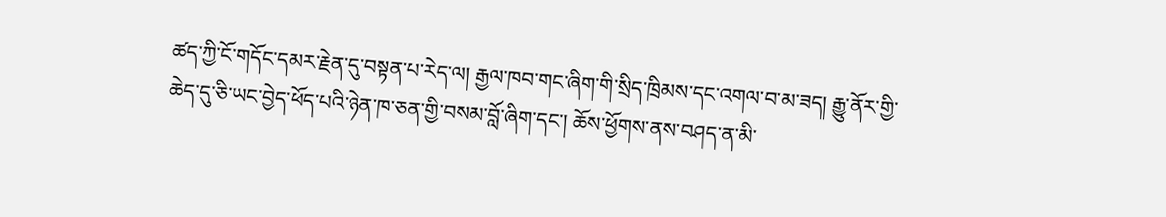ཚད་ཀྱི་ངོ་གདོང་དམར་རྗེན་དུ་བསྟན་པ་རེད་ལ། རྒྱལ་ཁབ་གང་ཞིག་གི་སྲིད་ཁྲིམས་དང་འགལ་བ་མ་ཟད། རྒྱུ་ནོར་གྱི་ཆེད་དུ་ཅི་ཡང་བྱེད་ཕོད་པའི་ཉེན་ཁ་ཅན་གྱི་བསམ་བློ་ཞིག་དང་། ཆོས་ཕྱོགས་ནས་བཤད་ན་མི་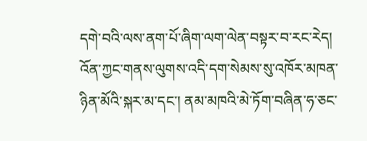དགེ་བའི་ལས་ནག་པོ་ཞིག་ལག་ལེན་བསྟར་བ་རང་རེད། འོན་ཀྱང་གནས་ལུགས་འདི་དག་སེམས་སུ་འཁོར་མཁན་ཉིན་མོའི་སྐར་མ་དང་། ནམ་མཁའི་མེ་ཏོག་བཞིན་ཧ་ཅང་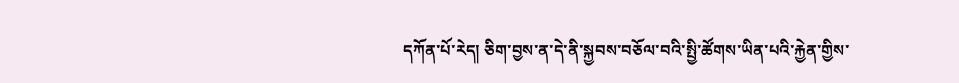དཀོན་པོ་རེད། ཅིག་བྱས་ན་དེ་ནི་སྐྱབས་བཅོལ་བའི་སྤྱི་ཚོགས་ཡིན་པའི་རྐྱེན་གྱིས་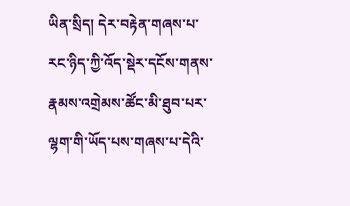ཡིན་སྲིད། དེར་བརྟེན་གཞས་པ་རང་ཉིད་ཀྱི་འོད་སྡེར་དངོས་གནས་རྣམས་འགྲེམས་ཚོང་མི་ཐུབ་པར་ལྷག་གི་ཡོད་པས་གཞས་པ་དེའི་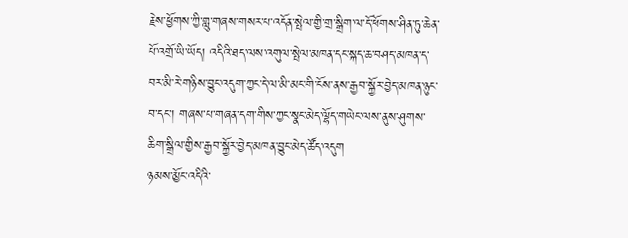རྗེས་ཕྱོགས་ཀྱི་གླུ་གཞས་གསར་པ་འདོན་སྤེལ་གྱི་གྲ་སྒྲིག་ལ་དོ་ཕོགས་ཤིན་ཏུ་ཆེན་པོ་འགྲོ་ཡི་ཡོད། འདིའི་ཐད་ལས་འགུལ་སྤེལ་མཁན་དང་སྐད་ཆ་བཤད་མཁན་ད་བར་མི་རེ་གཉིས་བྱུང་འདུག་ཀྱང་དེ་ལ་མི་མང་གི་ངོས་ནས་རྒྱབ་སྐྱོར་བྱེད་མཁན་ཉུང་བ་དང་། གཞས་པ་གཞན་དག་གིས་ཀྱང་སྣང་མེད་ལྷོད་གཡེང་ལས་ནུས་ཤུགས་ཆིག་སྒྲིལ་གྱིས་རྒྱབ་སྐྱོར་བྱེད་མཁན་བྱུང་མེད་ཚོད་འདུག
ཉམས་མྱོང་འདིའི་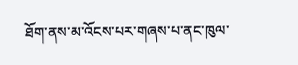ཐོག་ནས་མ་འོངས་པར་གཞས་པ་ནང་ཁུལ་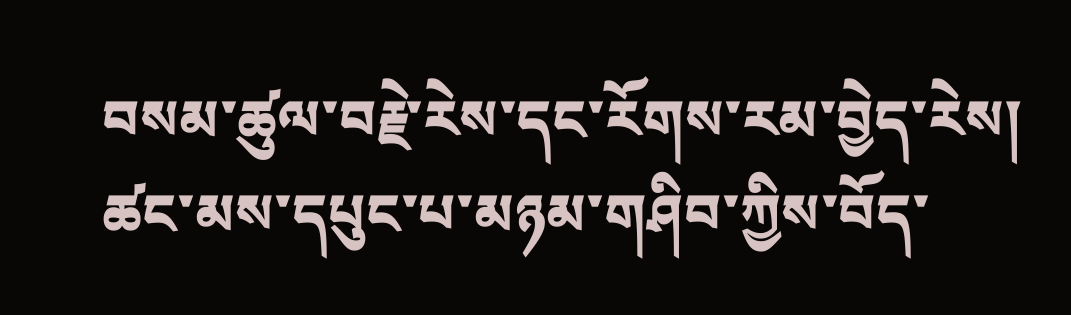བསམ་ཚུལ་བརྗེ་རེས་དང་རོགས་རམ་བྱེད་རེས། ཚང་མས་དཔུང་པ་མཉམ་གཤིབ་ཀྱིས་བོད་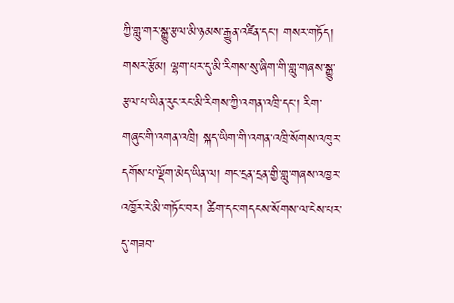ཀྱི་གླུ་གར་སྒྱུ་རྩལ་མི་ཉམས་རྒྱུན་འཛིན་དང་། གསར་གཏོད། གསར་རྩོམ། ལྷག་པར་དུ་མི་རིགས་སུ་ཞིག་གི་གླུ་གཞས་སྒྱུ་རྩལ་པ་ཡིན་རུང་རང་མི་རིགས་ཀྱི་འགན་འཁྲི་དང་། རིག་གཞུང་གི་འགན་འཁྲི། སྐད་ཡིག་གི་འགན་འཁྲི་སོགས་འཁུར་དགོས་པ་ལྡོག་མེད་ཡིན་ལ། གང་དྲན་དྲན་གྱི་གླུ་གཞས་འཁྱར་འཁྱོར་རེ་མི་གཏོང་བར། ཚིག་དང་གདངས་སོགས་ལ་ངེས་པར་དུ་གཟབ་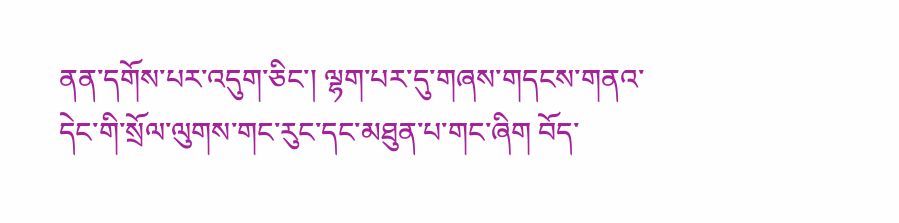ནན་དགོས་པར་འདུག་ཅིང་། ལྷག་པར་དུ་གཞས་གདངས་གནའ་དེང་གི་སྲོལ་ལུགས་གང་རུང་དང་མཐུན་པ་གང་ཞིག བོད་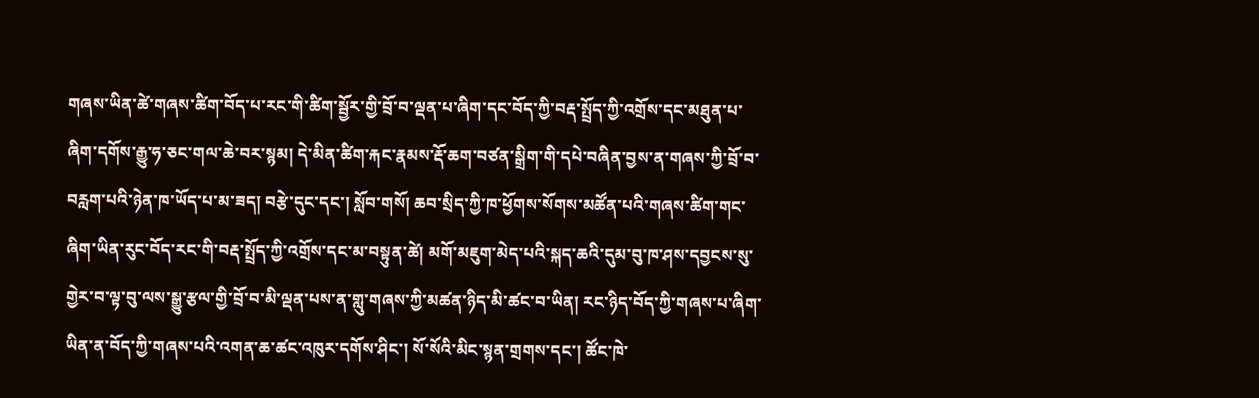གཞས་ཡིན་ཚེ་གཞས་ཚིག་བོད་པ་རང་གི་ཚིག་སྦྱོར་གྱི་བྲོ་བ་ལྡན་པ་ཞིག་དང་བོད་ཀྱི་བརྡ་སྤྲོད་ཀྱི་འགྲོས་དང་མཐུན་པ་ཞིག་དགོས་རྒྱུ་ཧ་ཅང་གལ་ཆེ་བར་སྙམ། དེ་མིན་ཚིག་རྐང་རྣམས་རྡོ་ཆག་བཙན་སྒྲིག་གི་དཔེ་བཞིན་བྱས་ན་གཞས་ཀྱི་བྲོ་བ་བརླག་པའི་ཉེན་ཁ་ཡོད་པ་མ་ཟད། བརྩེ་དུང་དང་། སློབ་གསོ། ཆབ་སྲིད་ཀྱི་ཁ་ཕྱོགས་སོགས་མཚོན་པའི་གཞས་ཚིག་གང་ཞིག་ཡིན་རུང་བོད་རང་གི་བརྡ་སྤྲོད་ཀྱི་འགྲོས་དང་མ་བསྟུན་ཚེ། མགོ་མཇུག་མེད་པའི་སྐད་ཆའི་དུམ་བུ་ཁ་ཤས་དབྱངས་སུ་གྱེར་བ་ལྟ་བུ་ལས་སྒྱུ་རྩལ་གྱི་བྲོ་བ་མི་ལྡན་པས་ན་གླུ་གཞས་ཀྱི་མཚན་ཉིད་མི་ཚང་བ་ཡིན། རང་ཉིད་བོད་ཀྱི་གཞས་པ་ཞིག་ཡིན་ན་བོད་ཀྱི་གཞས་པའི་འགན་ཆ་ཚང་འཁུར་དགོས་ཤིང་། སོ་སོའི་མིང་སྙན་གྲགས་དང་། ཚོང་ཁེ་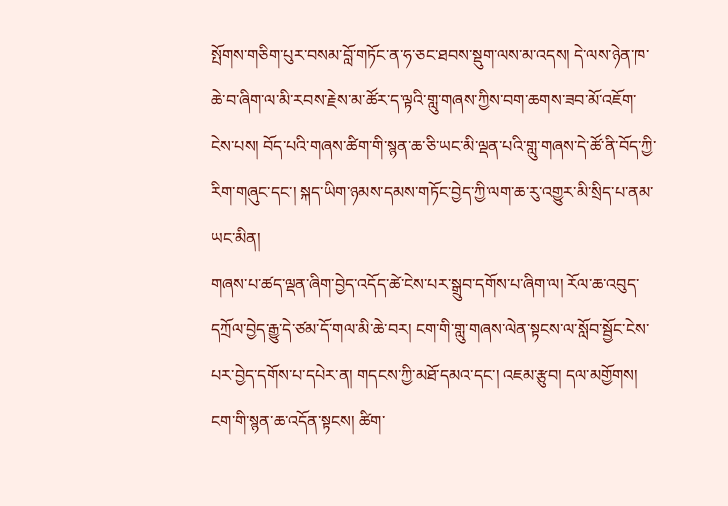སྤོགས་གཅིག་པུར་བསམ་བློ་གཏོང་ན་ཧ་ཅང་ཐབས་སྡུག་ལས་མ་འདས། དེ་ལས་ཉེན་ཁ་ཆེ་བ་ཞིག་ལ་མི་རབས་རྗེས་མ་ཚོར་ད་ལྟའི་གླུ་གཞས་ཀྱིས་བག་ཆགས་ཟབ་མོ་འཇོག་ངེས་པས། བོད་པའི་གཞས་ཚིག་གི་སྙན་ཆ་ཅི་ཡང་མི་ལྡན་པའི་གླུ་གཞས་དེ་ཚོ་ནི་བོད་ཀྱི་རིག་གཞུང་དང་། སྐད་ཡིག་ཉམས་དམས་གཏོང་བྱེད་ཀྱི་ལག་ཆ་རུ་འགྱུར་མི་སྲིད་པ་ནམ་ཡང་མིན།
གཞས་པ་ཚད་ལྡན་ཞིག་བྱེད་འདོད་ཚེ་ངེས་པར་སྒྲུབ་དགོས་པ་ཞིག་ལ། རོལ་ཆ་འབུད་དཀྲོལ་བྱེད་རྒྱུ་དེ་ཙམ་དོ་གལ་མི་ཆེ་བར། ངག་གི་གླུ་གཞས་ལེན་སྟངས་ལ་སློབ་སྦྱོང་ངེས་པར་བྱེད་དགོས་པ་དཔེར་ན། གདངས་ཀྱི་མཐོ་དམའ་དང་། འཇམ་རྩུབ། དལ་མགྱོགས། ངག་གི་སྙན་ཆ་འདོན་སྟངས། ཚིག་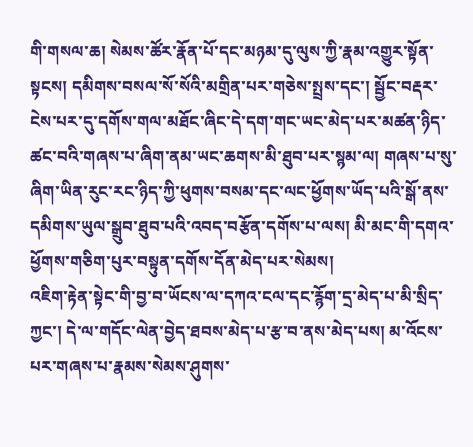གི་གསལ་ཆ། སེམས་ཚོར་རྣོན་པོ་དང་མཉམ་དུ་ལུས་ཀྱི་རྣམ་འགྱུར་སྟོན་སྟངས། དམིགས་བསལ་སོ་སོའི་མགྲིན་པར་གཅེས་སྤྲས་དང་། སྦྱོང་བརྡར་ངེས་པར་དུ་དགོས་གལ་མཐོང་ཞིང་དེ་དག་གང་ཡང་མེད་པར་མཚན་ཉིད་ཚང་བའི་གཞས་པ་ཞིག་ནམ་ཡང་ཆགས་མི་ཐུབ་པར་སྙམ་ལ། གཞས་པ་སུ་ཞིག་ཡིན་རུང་རང་ཉིད་ཀྱི་ཕུགས་བསམ་དང་ལང་ཕྱོགས་ཡོད་པའི་སྒོ་ནས་དམིགས་ཡུལ་སྒྲུབ་ཐུབ་པའི་འབད་བརྩོན་དགོས་པ་ལས། མི་མང་གི་དགའ་ཕྱོགས་གཅིག་པུར་བསྟུན་དགོས་དོན་མེད་པར་སེམས།
འཇིག་རྟེན་སྟེང་གི་བྱ་བ་ཡོངས་ལ་དཀའ་ངལ་དང་རྙོག་དྲ་མེད་པ་མི་སྲིད་ཀྱང་། དེ་ལ་གདོང་ལེན་བྱེད་ཐབས་མེད་པ་རྩ་བ་ནས་མེད་པས། མ་འོངས་པར་གཞས་པ་རྣམས་སེམས་ཤུགས་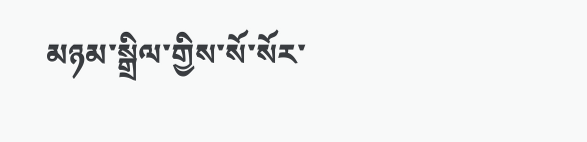མཉམ་སྒྲིལ་གྱིས་སོ་སོར་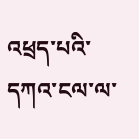འཕྲད་པའི་དཀའ་ངལ་ལ་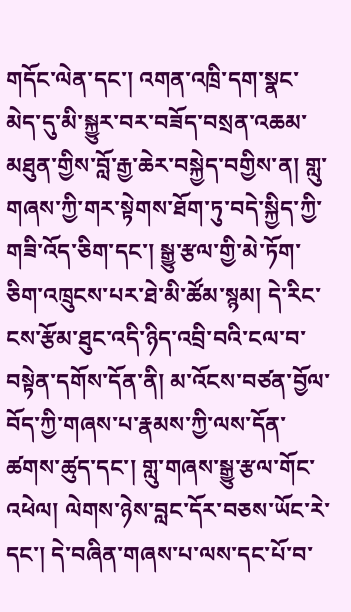གདོང་ལེན་དང་། འགན་འཁྲི་དག་སྣང་མེད་དུ་མི་སྐྱུར་བར་བཟོད་བསྲན་འཆམ་མཐུན་གྱིས་བློ་རྒྱ་ཆེར་བསྐྱེད་བགྱིས་ན། གླུ་གཞས་ཀྱི་གར་སྟེགས་ཐོག་ཏུ་བདེ་སྐྱིད་ཀྱི་གཟི་འོད་ཅིག་དང་། སྒྱུ་རྩལ་གྱི་མེ་ཏོག་ཅིག་འཁྲུངས་པར་ཐེ་མི་ཚོམ་སྙམ། དེ་རིང་ངས་རྩོམ་ཐུང་འདི་ཉིད་འབྲི་བའི་ངལ་བ་བསྟེན་དགོས་དོན་ནི། མ་འོངས་བཙན་བྱོལ་བོད་ཀྱི་གཞས་པ་རྣམས་ཀྱི་ལས་དོན་ཚགས་ཚུད་དང་། གླུ་གཞས་སྒྱུ་རྩལ་གོང་འཕེལ། ལེགས་ཉེས་བླང་དོར་བཅས་ཡོང་རེ་དང་། དེ་བཞིན་གཞས་པ་ལས་དང་པོ་བ་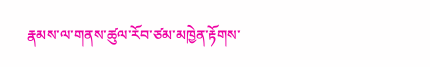རྣམས་ལ་གནས་ཚུལ་རོབ་ཙམ་མཁྱེན་རྟོགས་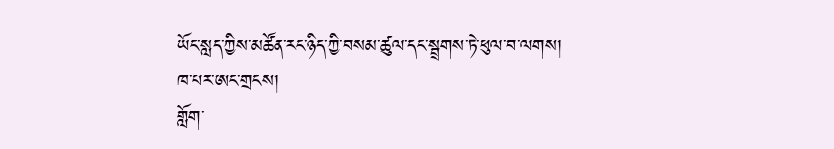ཡོང་སླད་ཀྱིས་མཚོན་རང་ཉིད་ཀྱི་བསམ་ཚུལ་དང་སྦྲགས་ཏེ་ཕུལ་བ་ལགས།
ཁ་པར་ཨང་གྲངས།
གློག་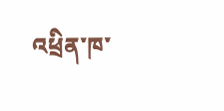འཕྲིན་ཁ་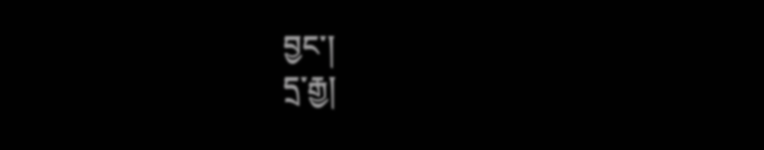བྱང་།
དྲ་རྒྱ།